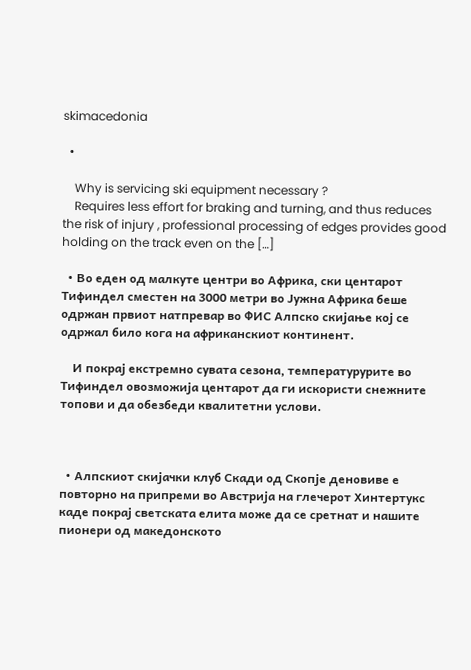skimacedonia

  •

    Why is servicing ski equipment necessary ?
    Requires less effort for braking and turning, and thus reduces the risk of injury , professional processing of edges provides good holding on the track even on the […]

  • Во еден од малкуте центри во Африка, ски центарот Тифиндел сместен на 3000 метри во Јужна Африка беше одржан првиот натпревар во ФИС Алпско скијање кој се одржал било кога на африканскиот континент.

    И покрај екстремно сувата сезона, температурурите во Тифиндел овозможија центарот да ги искористи снежните топови и да обезбеди квалитетни услови.



  • Алпскиот скијачки клуб Скади од Скопје деновиве е повторно на припреми во Австрија на глечерот Хинтертукс каде покрај светската елита може да се сретнат и нашите пионери од македонското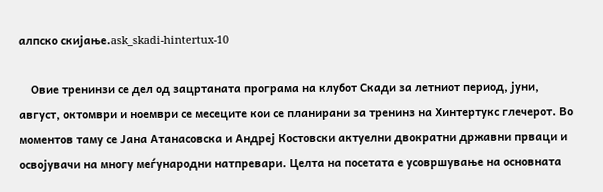алпско скијање.ask_skadi-hintertux-10

    Овие тренинзи се дел од зацртаната програма на клубот Скади за летниот период, јуни, август, октомври и ноември се месеците кои се планирани за тренинз на Хинтертукс глечерот. Во моментов таму се Јана Атанасовска и Андреј Костовски актуелни двократни државни прваци и освојувачи на многу меѓународни натпревари. Целта на посетата е усовршување на основната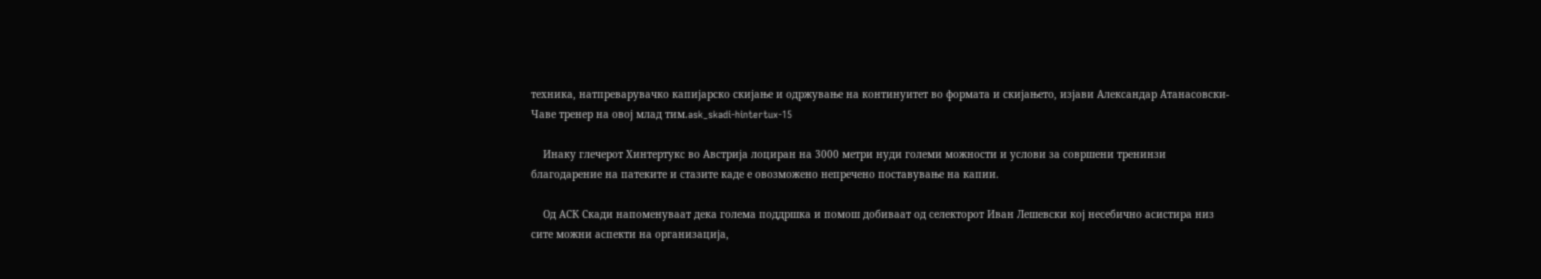техника, натпреварувачко капијарско скијање и одржување на континуитет во формата и скијањето, изјави Александар Атанасовски-Чаве тренер на овој млад тим.ask_skadi-hintertux-15

    Инаку глечерот Хинтертукс во Австрија лоциран на 3000 метри нуди големи можности и услови за совршени тренинзи благодарение на патеките и стазите каде е овозможено непречено поставување на капии.

    Од АСК Скади напоменуваат дека голема поддршка и помош добиваат од селекторот Иван Лешевски кој несебично асистира низ сите можни аспекти на организација,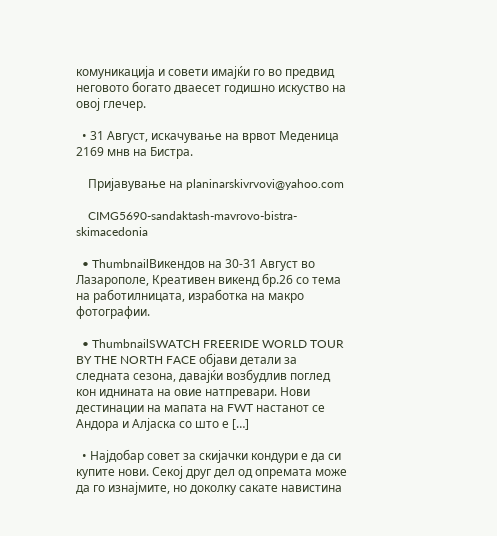комуникација и совети имајќи го во предвид неговото богато дваесет годишно искуство на овој глечер.

  • 31 Август, искачување на врвот Меденица 2169 мнв на Бистра.

    Пријавување на planinarskivrvovi@yahoo.com

    CIMG5690-sandaktash-mavrovo-bistra-skimacedonia

  • ThumbnailВикендов на 30-31 Август во Лазарополе, Креативен викенд бр.26 со тема на работилницата, изработка на макро фотографии.

  • ThumbnailSWATCH FREERIDE WORLD TOUR BY THE NORTH FACE објави детали за следната сезона, давајќи возбудлив поглед кон иднината на овие натпревари. Нови дестинации на мапата на FWT настанот се Андора и Алјаска со што е […]

  • Најдобар совет за скијачки кондури е да си купите нови. Секој друг дел од опремата може да го изнајмите, но доколку сакате навистина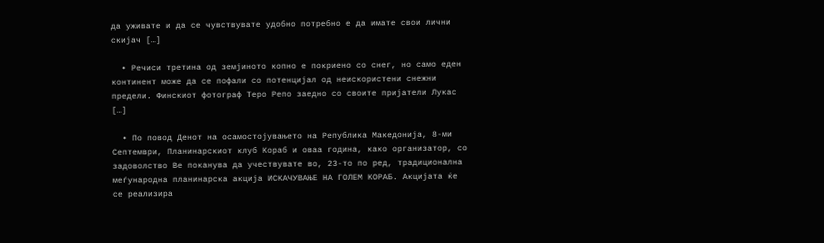да уживате и да се чувствувате удобно потребно е да имате свои лични скијач […]

  • Речиси третина од земјиното копно е покриено со снег, но само еден континент може да се пофали со потенцијал од неискористени снежни предели. Финскиот фотограф Теро Репо заедно со своите пријатели Лукас […]

  • По повод Денот на осамостојувањето на Република Македонија, 8-ми Септември, Планинарскиот клуб Кораб и оваа година, како организатор, со задоволство Ве поканува да учествувате во, 23-тo по ред, традиционална меѓународна планинарска акција ИСКАЧУВАЊЕ НА ГОЛЕМ КОРАБ. Акцијата ќе се реализира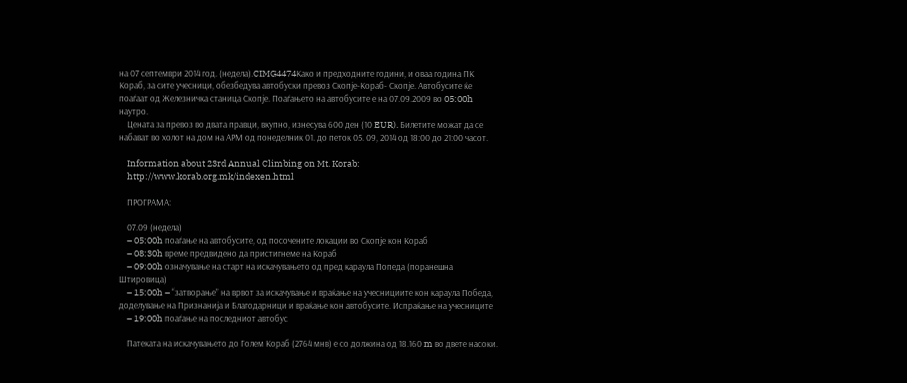на 07 септември 2014 год. (недела).CIMG4474Како и предходните години, и оваа година ПК Кораб, за сите учесници, обезбедува автобуски превоз Скопје-Кораб- Скопје. Aвтобусите ќе поаѓаат од Железничка станица Скопје. Поаѓањето на автобусите е на 07.09.2009 во 05:00h наутро.
    Цената за превоз во двата правци, вкупно, изнесува 600 ден (10 EUR). Билетите можат да се набават во холот на дом на АРМ од понеделник 01. до петок 05. 09, 2014 од 18:00 до 21:00 часот.

    Information about 23rd Annual Climbing on Mt. Korab:
    http://www.korab.org.mk/indexen.html

    ПРОГРАМА:

    07.09 (недела)
    – 05:00h поаѓање на автобусите, од посочените локации во Скопје кон Кораб
    – 08:30h време предвидено да пристигнеме на Кораб
    – 09:00h означување на старт на искачувањето од пред караула Попеда (поранешна Штировица)
    – 15:00h – “затворање” на врвот за искачување и враќање на учеснициите кон караула Победа, доделување на Признанија и Благодарници и враќање кон автобусите. Испраќање на учесниците
    – 19:00h поаѓање на последниот автобус

    Патеката на искачувањето до Голем Кораб (2764 мнв) е со должина од 18.160 m во двете насоки.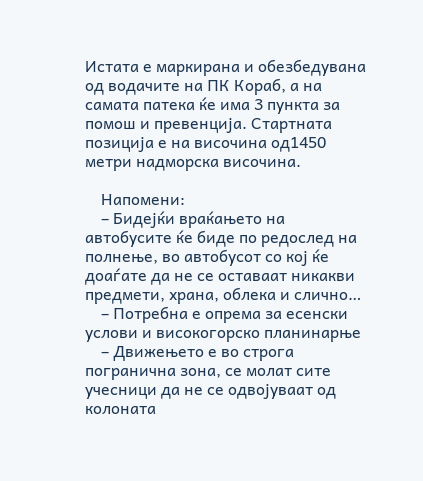Истата е маркирана и обезбедувана од водачите на ПК Кораб, а на самата патека ќе има 3 пункта за помош и превенција. Стартната позиција е на височина од1450 метри надморска височина.

    Напомени:
    – Бидејќи враќањето на автобусите ќе биде по редослед на полнење, во автобусот со кој ќе доаѓате да не се оставаат никакви предмети, храна, облека и слично…
    – Потребна е опрема за есенски услови и високогорско планинарње
    – Движењето е во строга погранична зона, се молат сите учесници да не се одвојуваат од колоната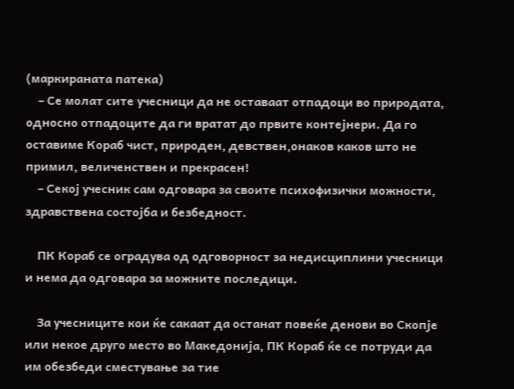(маркираната патека)
    – Се молат сите учесници да не оставаат отпадоци во природата, односно отпадоците да ги вратат до првите контејнери. Да го оставиме Кораб чист, природен, девствен,онаков каков што не примил, величенствен и прекрасен!
    – Секој учесник сам одговара за своите психофизички можности, здравствена состојба и безбедност.

    ПК Кораб се оградува од одговорност за недисциплини учесници и нема да одговара за можните последици.

    За учесниците кои ќе сакаат да останат повеќе денови во Скопје или некое друго место во Македонија, ПК Кораб ќе се потруди да им обезбеди сместување за тие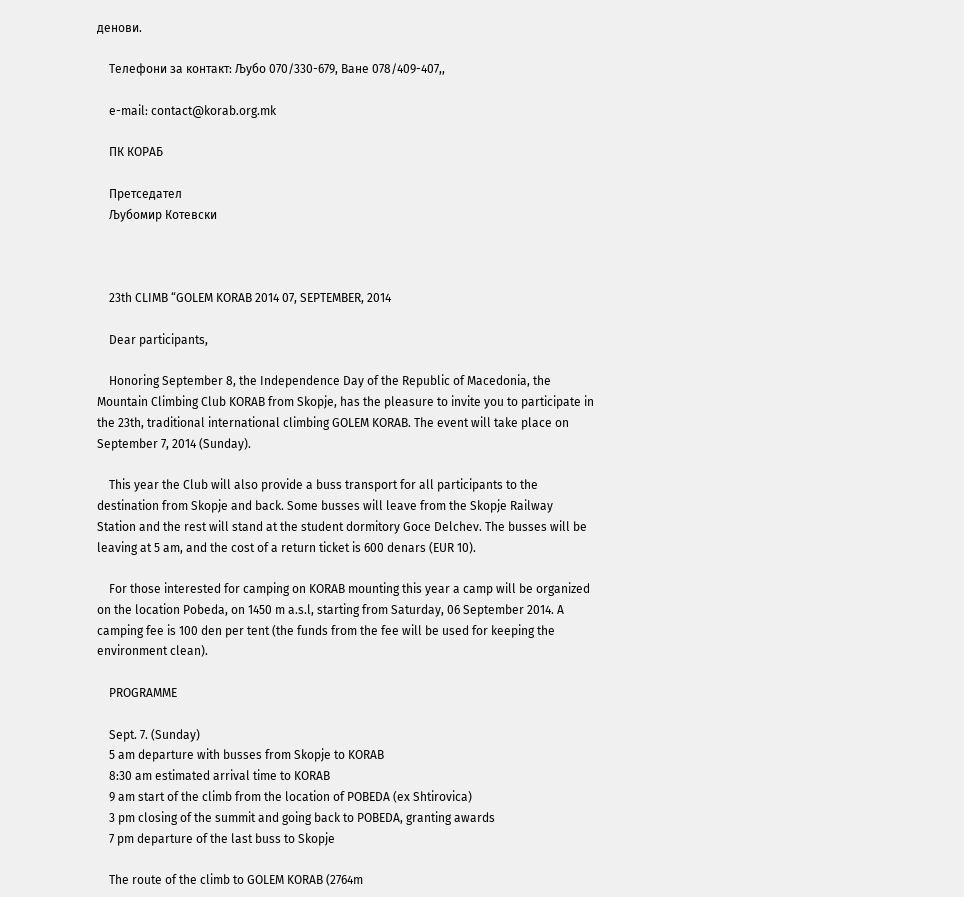денови.

    Телефони за контакт: Љубо 070/330-679, Ване 078/409-407,,

    e-mail: contact@korab.org.mk

    ПК КОРАБ

    Претседател
    Љубомир Котевски



    23th CLIMB “GOLEM KORAB 2014 07, SEPTEMBER, 2014

    Dear participants,

    Honoring September 8, the Independence Day of the Republic of Macedonia, the Mountain Climbing Club KORAB from Skopje, has the pleasure to invite you to participate in the 23th, traditional international climbing GOLEM KORAB. The event will take place on September 7, 2014 (Sunday).

    This year the Club will also provide a buss transport for all participants to the destination from Skopje and back. Some busses will leave from the Skopje Railway Station and the rest will stand at the student dormitory Goce Delchev. The busses will be leaving at 5 am, and the cost of a return ticket is 600 denars (EUR 10).

    For those interested for camping on KORAB mounting this year a camp will be organized on the location Pobeda, on 1450 m a.s.l, starting from Saturday, 06 September 2014. A camping fee is 100 den per tent (the funds from the fee will be used for keeping the environment clean).

    PROGRAMME

    Sept. 7. (Sunday)
    5 am departure with busses from Skopje to KORAB
    8:30 am estimated arrival time to KORAB
    9 am start of the climb from the location of POBEDA (ex Shtirovica)
    3 pm closing of the summit and going back to POBEDA, granting awards
    7 pm departure of the last buss to Skopje

    The route of the climb to GOLEM KORAB (2764m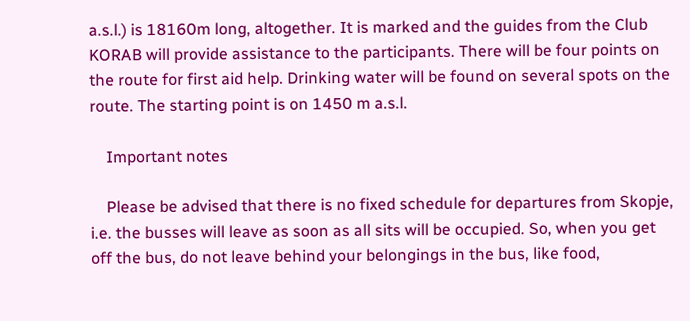a.s.l.) is 18160m long, altogether. It is marked and the guides from the Club KORAB will provide assistance to the participants. There will be four points on the route for first aid help. Drinking water will be found on several spots on the route. The starting point is on 1450 m a.s.l.

    Important notes

    Please be advised that there is no fixed schedule for departures from Skopje, i.e. the busses will leave as soon as all sits will be occupied. So, when you get off the bus, do not leave behind your belongings in the bus, like food,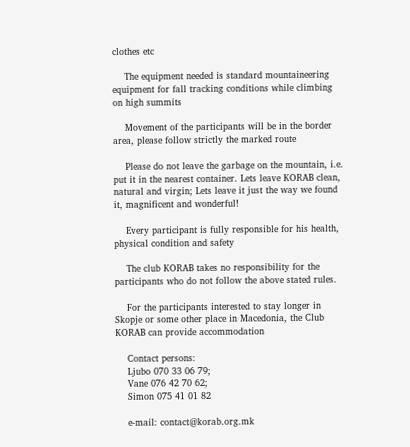clothes etc

    The equipment needed is standard mountaineering equipment for fall tracking conditions while climbing on high summits

    Movement of the participants will be in the border area, please follow strictly the marked route

    Please do not leave the garbage on the mountain, i.e. put it in the nearest container. Lets leave KORAB clean, natural and virgin; Lets leave it just the way we found it, magnificent and wonderful!

    Every participant is fully responsible for his health, physical condition and safety

    The club KORAB takes no responsibility for the participants who do not follow the above stated rules.

    For the participants interested to stay longer in Skopje or some other place in Macedonia, the Club KORAB can provide accommodation

    Contact persons:
    Ljubo 070 33 06 79;
    Vane 076 42 70 62;
    Simon 075 41 01 82

    e-mail: contact@korab.org.mk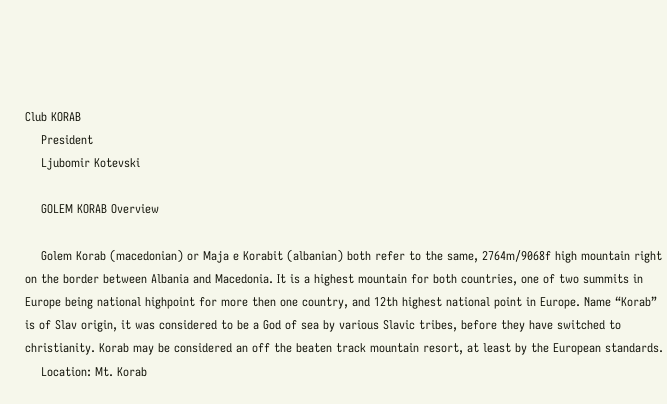Club KORAB
    President
    Ljubomir Kotevski

    GOLEM KORAB Overview

    Golem Korab (macedonian) or Maja e Korabit (albanian) both refer to the same, 2764m/9068f high mountain right on the border between Albania and Macedonia. It is a highest mountain for both countries, one of two summits in Europe being national highpoint for more then one country, and 12th highest national point in Europe. Name “Korab” is of Slav origin, it was considered to be a God of sea by various Slavic tribes, before they have switched to christianity. Korab may be considered an off the beaten track mountain resort, at least by the European standards.
    Location: Mt. Korab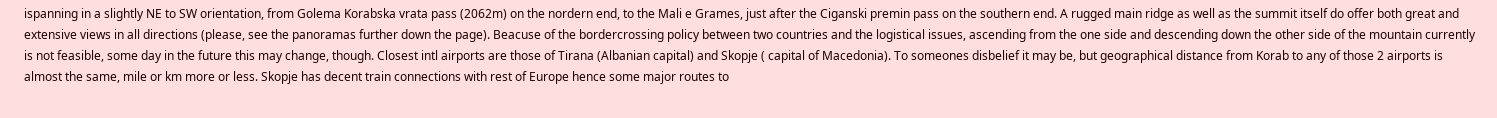ispanning in a slightly NE to SW orientation, from Golema Korabska vrata pass (2062m) on the nordern end, to the Mali e Grames, just after the Ciganski premin pass on the southern end. A rugged main ridge as well as the summit itself do offer both great and extensive views in all directions (please, see the panoramas further down the page). Beacuse of the bordercrossing policy between two countries and the logistical issues, ascending from the one side and descending down the other side of the mountain currently is not feasible, some day in the future this may change, though. Closest intl airports are those of Tirana (Albanian capital) and Skopje ( capital of Macedonia). To someones disbelief it may be, but geographical distance from Korab to any of those 2 airports is almost the same, mile or km more or less. Skopje has decent train connections with rest of Europe hence some major routes to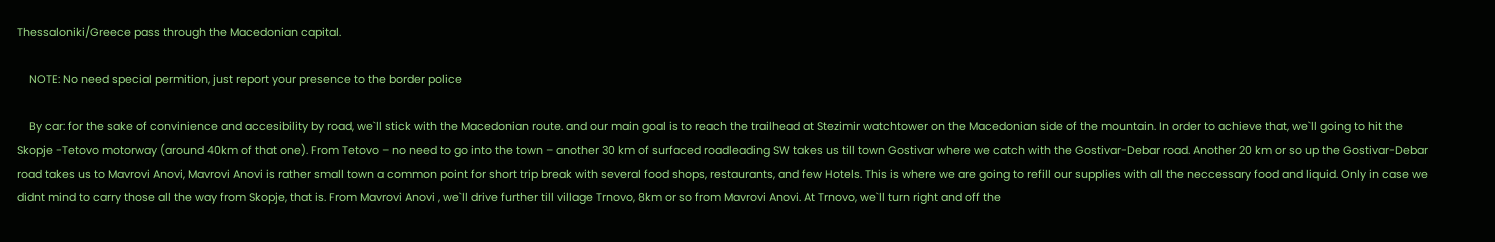Thessaloniki/Greece pass through the Macedonian capital.

    NOTE: No need special permition, just report your presence to the border police

    By car: for the sake of convinience and accesibility by road, we`ll stick with the Macedonian route. and our main goal is to reach the trailhead at Stezimir watchtower on the Macedonian side of the mountain. In order to achieve that, we`ll going to hit the Skopje -Tetovo motorway (around 40km of that one). From Tetovo – no need to go into the town – another 30 km of surfaced roadleading SW takes us till town Gostivar where we catch with the Gostivar-Debar road. Another 20 km or so up the Gostivar-Debar road takes us to Mavrovi Anovi, Mavrovi Anovi is rather small town a common point for short trip break with several food shops, restaurants, and few Hotels. This is where we are going to refill our supplies with all the neccessary food and liquid. Only in case we didnt mind to carry those all the way from Skopje, that is. From Mavrovi Anovi , we`ll drive further till village Trnovo, 8km or so from Mavrovi Anovi. At Trnovo, we`ll turn right and off the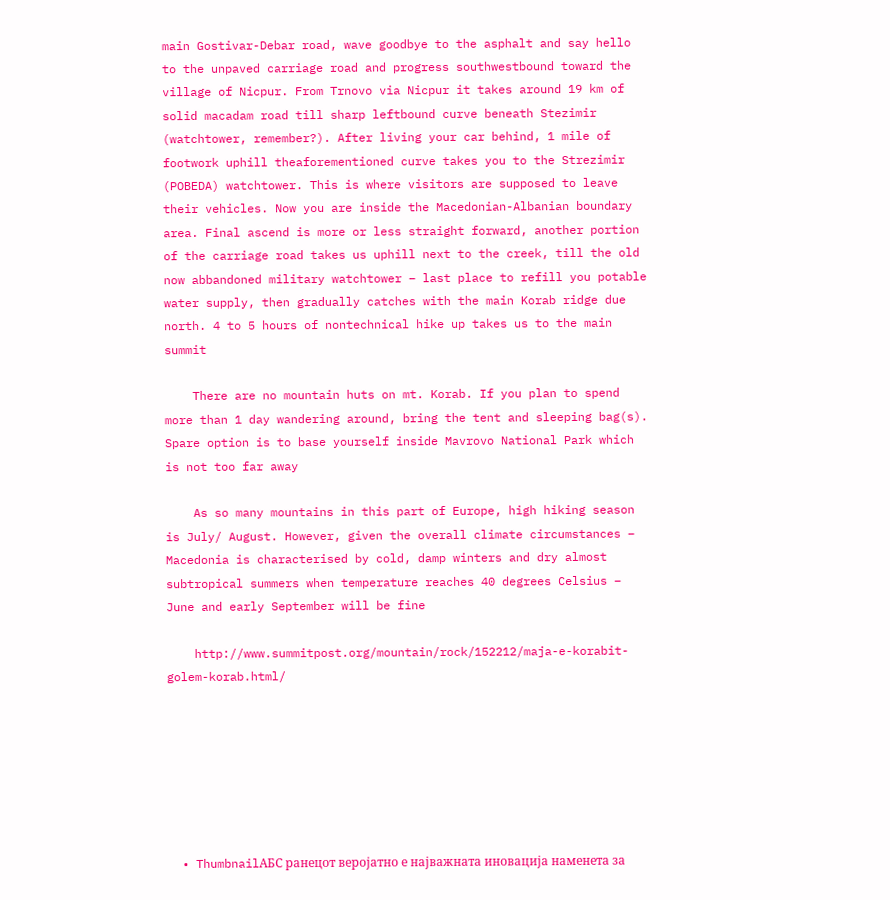main Gostivar-Debar road, wave goodbye to the asphalt and say hello to the unpaved carriage road and progress southwestbound toward the village of Nicpur. From Trnovo via Nicpur it takes around 19 km of solid macadam road till sharp leftbound curve beneath Stezimir (watchtower, remember?). After living your car behind, 1 mile of footwork uphill theaforementioned curve takes you to the Strezimir (POBEDA) watchtower. This is where visitors are supposed to leave their vehicles. Now you are inside the Macedonian-Albanian boundary area. Final ascend is more or less straight forward, another portion of the carriage road takes us uphill next to the creek, till the old now abbandoned military watchtower – last place to refill you potable water supply, then gradually catches with the main Korab ridge due north. 4 to 5 hours of nontechnical hike up takes us to the main summit

    There are no mountain huts on mt. Korab. If you plan to spend more than 1 day wandering around, bring the tent and sleeping bag(s). Spare option is to base yourself inside Mavrovo National Park which is not too far away

    As so many mountains in this part of Europe, high hiking season is July/ August. However, given the overall climate circumstances – Macedonia is characterised by cold, damp winters and dry almost subtropical summers when temperature reaches 40 degrees Celsius – June and early September will be fine

    http://www.summitpost.org/mountain/rock/152212/maja-e-korabit-golem-korab.html/







  • ThumbnailАБС ранецот веројатно е најважната иновација наменета за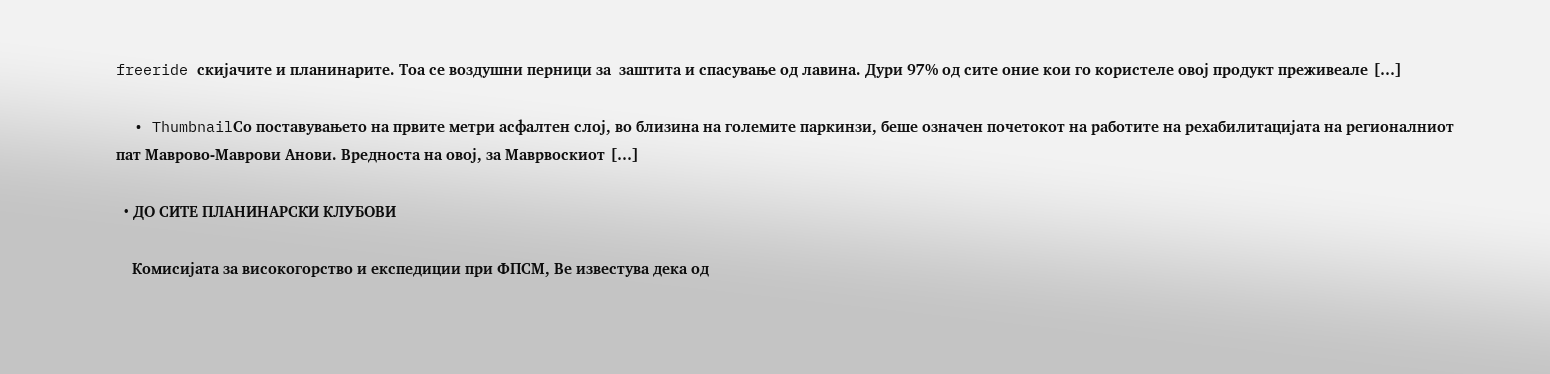freeride скијачите и планинарите. Тоа се воздушни перници за  заштита и спасување од лавина. Дури 97% од сите оние кои го користеле овој продукт преживеале […]

  • ThumbnailСо поставувањето на првите метри асфалтен слој, во близина на големите паркинзи, беше означен почетокот на работите на рехабилитацијата на регионалниот пат Маврово-Маврови Анови. Вредноста на овој, за Маврвоскиот […]

  • ДО СИТЕ ПЛАНИНАРСКИ КЛУБОВИ

    Комисијата за високогорство и експедиции при ФПСМ, Ве известува дека од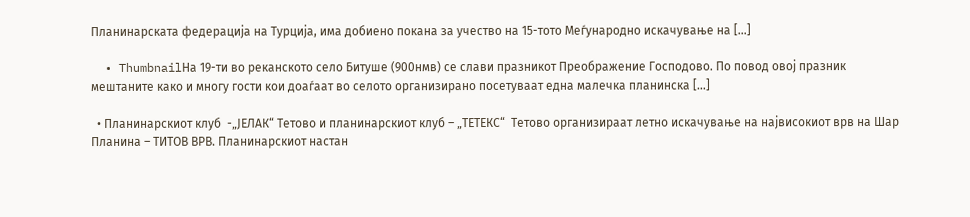Планинарската федерација на Турција, има добиено покана за учество на 15-тото Меѓународно искачување на […]

  • ThumbnailНа 19-ти во реканското село Битуше (900нмв) се слави празникот Преображение Господово. По повод овој празник мештаните како и многу гости кои доаѓаат во селото организирано посетуваат една малечка планинска […]

  • Планинарскиот клуб  -„ЈЕЛАК“ Тетово и планинарскиот клуб – „ТЕТЕКС“  Тетово организираат летно искачување на највисокиот врв на Шар Планина – ТИТОВ ВРВ. Планинарскиот настан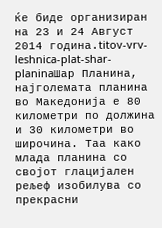ќе биде организиран на 23 и 24 Август 2014 година.titov-vrv-leshnica-plat-shar-planinaШар Планина, најголемата планина во Македонија е 80 километри по должина и 30 километри во широчина. Таа како млада планина со својот глацијален рељеф изобилува со прекрасни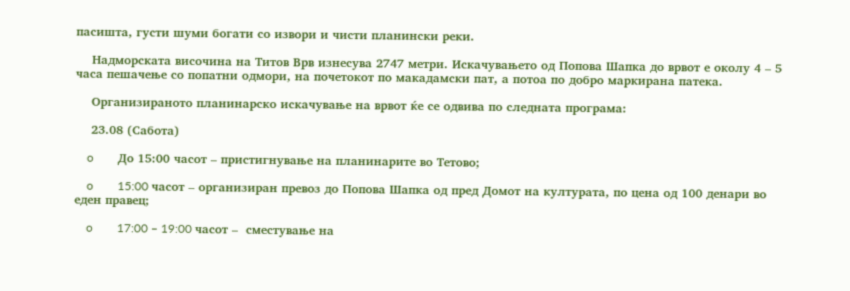пасишта, густи шуми богати со извори и чисти планински реки.

    Надморската височина на Титов Врв изнесува 2747 метри. Искачувањето од Попова Шапка до врвот е околу 4 – 5 часа пешачење со попатни одмори, на почетокот по макадамски пат, а потоа по добро маркирана патека.

    Организираното планинарско искачување на врвот ќе се одвива по следната програма:

    23.08 (Сабота)

    o        До 15:00 часот – пристигнување на планинарите во Тетово;

    o        15:00 часот – организиран превоз до Попова Шапка од пред Домот на културата, по цена од 100 денари во еден правец;

    o        17:00 – 19:00 часот –  сместување на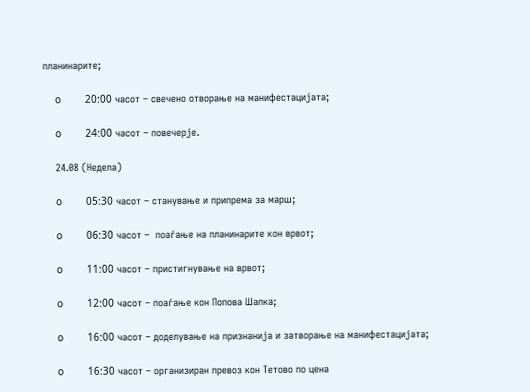планинарите;

    o        20:00 часот – свечено отворање на манифестацијата;

    o        24:00 часот – повечерје.

    24.08 (Недела)

    o        05:30 часот – станување и припрема за марш;

    o        06:30 часот –  поаѓање на планинарите кон врвот;

    o        11:00 часот – пристигнување на врвот;

    o        12:00 часот – поаѓање кон Попова Шапка;

    o        16:00 часот – доделување на признанија и затворање на манифестацијата;

    o        16:30 часот – организиран превоз кон Тетово по цена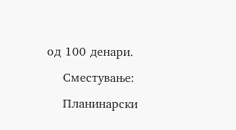од 100 денари.

    Сместување:

    Планинарски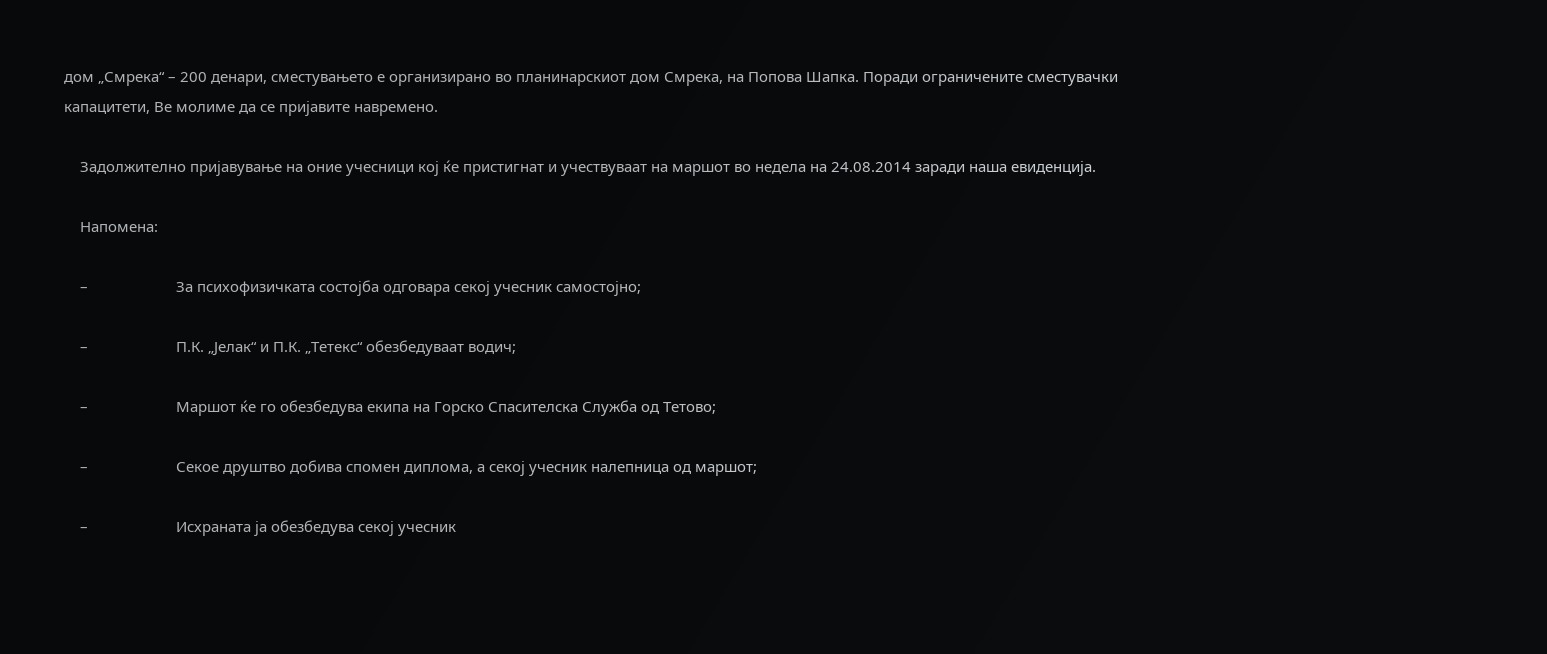дом „Смрека“ – 200 денари, сместувањето е организирано во планинарскиот дом Смрека, на Попова Шапка. Поради ограничените сместувачки капацитети, Ве молиме да се пријавите навремено.

    Задолжително пријавување на оние учесници кој ќе пристигнат и учествуваат на маршот во недела на 24.08.2014 заради наша евиденција.

    Напомена:

    –                      За психофизичката состојба одговара секој учесник самостојно;

    –                      П.К. „Јелак“ и П.К. „Тетекс“ обезбедуваат водич;

    –                      Маршот ќе го обезбедува екипа на Горско Спасителска Служба од Тетово;

    –                      Секое друштво добива спомен диплома, а секој учесник налепница од маршот;

    –                      Исхраната ја обезбедува секој учесник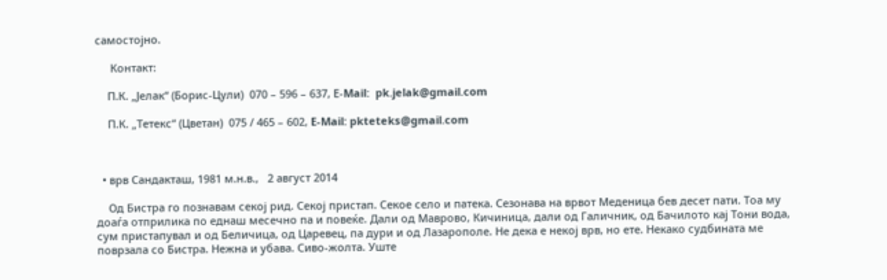самостојно.

     Контакт:

    П.К. „Јелак“ (Борис-Цули)  070 – 596 – 637, Е-Mail:  pk.jelak@gmail.com

    П.К. „Тетекс“ (Цветан)  075 / 465 – 602, E-Mail: pkteteks@gmail.com



  • врв Сандакташ, 1981 м.н.в.,   2 август 2014

    Од Бистра го познавам секој рид. Секој пристап. Секое село и патека. Сезонава на врвот Меденица бев десет пати. Тоа му доаѓа отприлика по еднаш месечно па и повеќе. Дали од Маврово, Кичиница, дали од Галичник, од Бачилото кај Тони вода, сум пристапувал и од Беличица, од Царевец, па дури и од Лазарополе. Не дека е некој врв, но ете. Некако судбината ме поврзала со Бистра. Нежна и убава. Сиво-жолта. Уште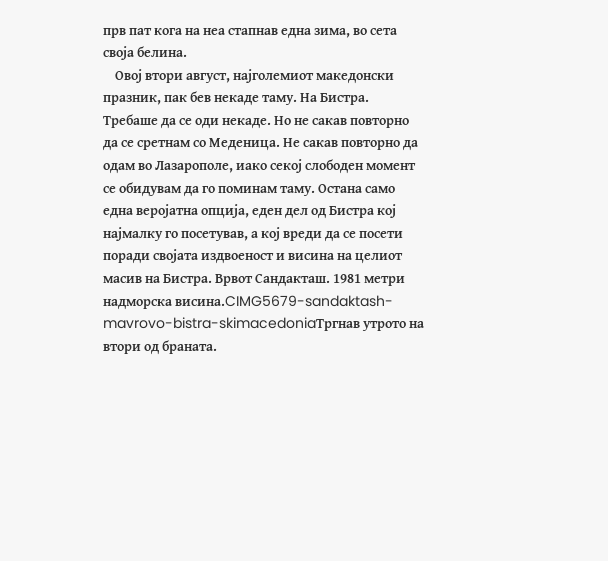прв пат кога на неа стапнав една зима, во сета своја белина.
    Овој втори август, најголемиот македонски празник, пак бев некаде таму. На Бистра. Требаше да се оди некаде. Но не сакав повторно да се сретнам со Меденица. Не сакав повторно да одам во Лазарополе, иако секој слободен момент се обидувам да го поминам таму. Остана само една веројатна опција, еден дел од Бистра кој најмалку го посетував, а кој вреди да се посети поради својата издвоеност и висина на целиот масив на Бистра. Врвот Сандакташ. 1981 метри надморска висина.CIMG5679-sandaktash-mavrovo-bistra-skimacedoniaТргнав утрото на втори од браната.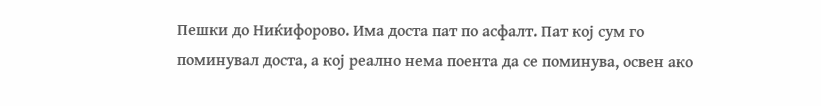Пешки до Ниќифорово. Има доста пат по асфалт. Пат кој сум го поминувал доста, а кој реално нема поента да се поминува, освен ако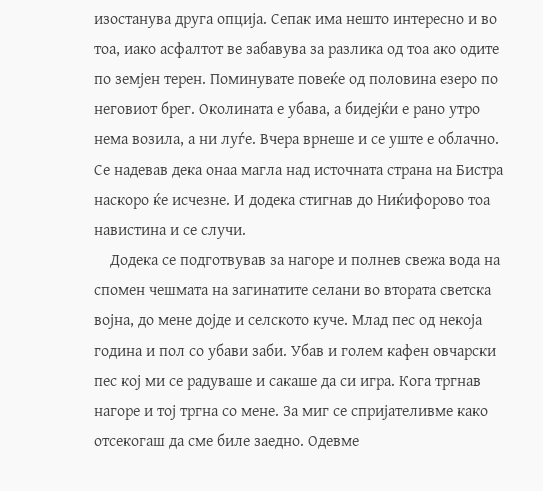изостанува друга опција. Сепак има нешто интересно и во тоа, иако асфалтот ве забавува за разлика од тоа ако одите по земјен терен. Поминувате повеќе од половина езеро по неговиот брег. Околината е убава, а бидејќи е рано утро нема возила, а ни луѓе. Вчера врнеше и се уште е облачно. Се надевав дека онаа магла над источната страна на Бистра наскоро ќе исчезне. И додека стигнав до Ниќифорово тоа навистина и се случи.
    Додека се подготвував за нагоре и полнев свежа вода на спомен чешмата на загинатите селани во втората светска војна, до мене дојде и селското куче. Млад пес од некоја година и пол со убави заби. Убав и голем кафен овчарски пес кој ми се радуваше и сакаше да си игра. Кога тргнав нагоре и тој тргна со мене. За миг се спријателивме како отсекогаш да сме биле заедно. Одевме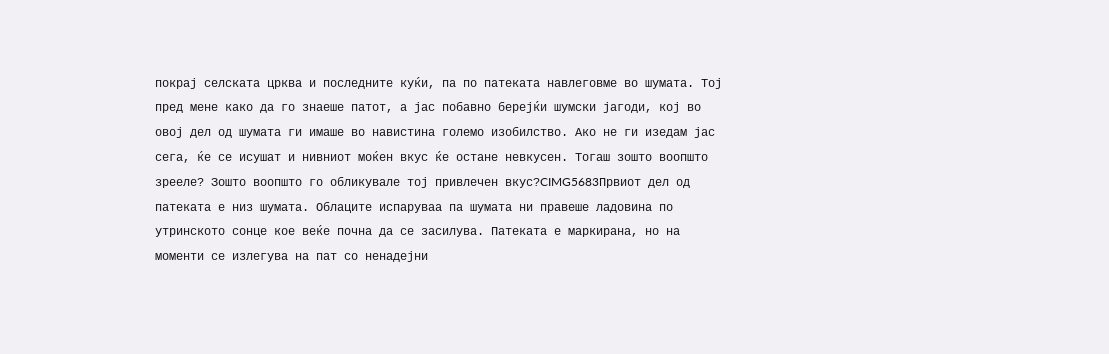покрај селската црква и последните куќи, па по патеката навлеговме во шумата. Тој пред мене како да го знаеше патот, а јас побавно берејќи шумски јагоди, кој во овој дел од шумата ги имаше во навистина големо изобилство. Ако не ги изедам јас сега, ќе се исушат и нивниот моќен вкус ќе остане невкусен. Тогаш зошто воопшто зрееле? Зошто воопшто го обликувале тој привлечен вкус?CIMG5683Првиот дел од патеката е низ шумата. Облаците испаруваа па шумата ни правеше ладовина по утринското сонце кое веќе почна да се засилува. Патеката е маркирана, но на моменти се излегува на пат со ненадејни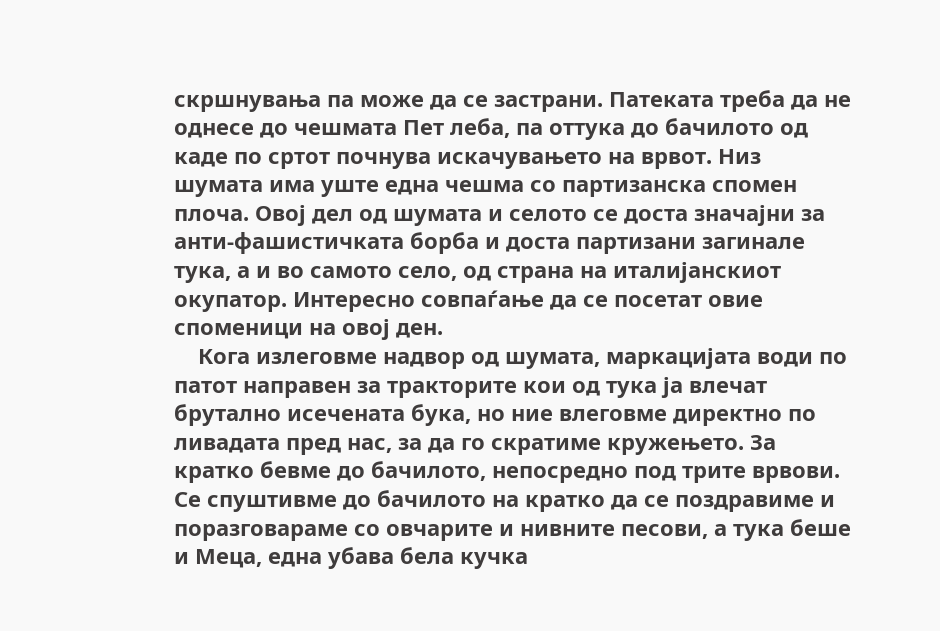скршнувања па може да се застрани. Патеката треба да не однесе до чешмата Пет леба, па оттука до бачилото од каде по сртот почнува искачувањето на врвот. Низ шумата има уште една чешма со партизанска спомен плоча. Овој дел од шумата и селото се доста значајни за анти-фашистичката борба и доста партизани загинале тука, а и во самото село, од страна на италијанскиот окупатор. Интересно совпаѓање да се посетат овие споменици на овој ден.
    Кога излеговме надвор од шумата, маркацијата води по патот направен за тракторите кои од тука ја влечат брутално исечената бука, но ние влеговме директно по ливадата пред нас, за да го скратиме кружењето. За кратко бевме до бачилото, непосредно под трите врвови. Се спуштивме до бачилото на кратко да се поздравиме и поразговараме со овчарите и нивните песови, а тука беше и Меца, една убава бела кучка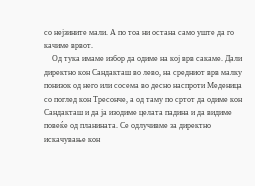со нејзините мали. А по тоа ни остана само уште да го качиме врвот.
    Од тука имаме избор да одиме на кој врв сакаме. Дали директно кон Сандакташ во лево, на средниот врв малку понизок од него или сосема во десно наспроти Меденица со поглед кон Тресонче, а од таму по сртот да одиме кон Сандакташ и да ја изодиме целата падина и да видиме повеќе од планината. Се одлучивме за директно искачување кон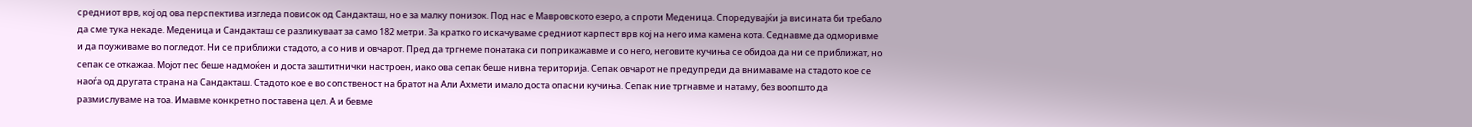средниот врв, кој од ова перспектива изгледа повисок од Сандакташ, но е за малку понизок. Под нас е Мавровското езеро, а спроти Меденица. Споредувајќи ја висината би требало да сме тука некаде. Меденица и Сандакташ се разликуваат за само 182 метри. За кратко го искачуваме средниот карпест врв кој на него има камена кота. Седнавме да одморивме и да поуживаме во погледот. Ни се приближи стадото, а со нив и овчарот. Пред да тргнеме понатака си поприкажавме и со него, неговите кучиња се обидоа да ни се приближат, но сепак се откажаа. Мојот пес беше надмоќен и доста заштитнички настроен, иако ова сепак беше нивна територија. Сепак овчарот не предупреди да внимаваме на стадото кое се наоѓа од другата страна на Сандакташ. Стадото кое е во сопственост на братот на Али Ахмети имало доста опасни кучиња. Сепак ние тргнавме и натаму, без воопшто да размислуваме на тоа. Имавме конкретно поставена цел. А и бевме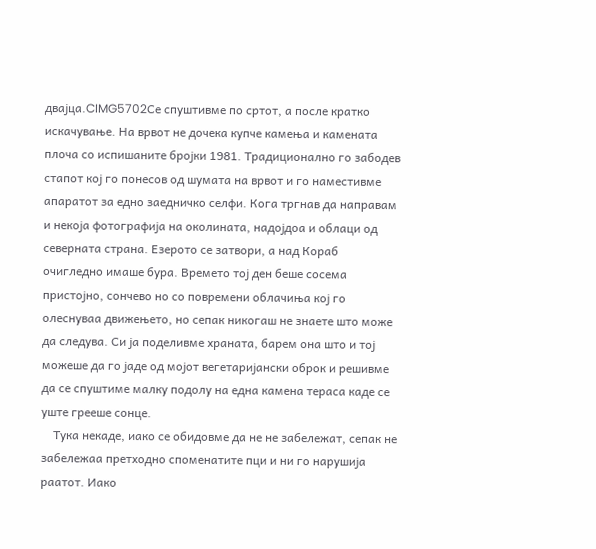двајца.CIMG5702Се спуштивме по сртот, а после кратко искачување. На врвот не дочека купче камења и камената плоча со испишаните бројки 1981. Традиционално го забодев стапот кој го понесов од шумата на врвот и го наместивме апаратот за едно заедничко селфи. Кога тргнав да направам и некоја фотографија на околината, надојдоа и облаци од северната страна. Езерото се затвори, а над Кораб очигледно имаше бура. Времето тој ден беше сосема пристојно, сончево но со повремени облачиња кој го олеснуваа движењето, но сепак никогаш не знаете што може да следува. Си ја поделивме храната, барем она што и тој можеше да го јаде од мојот вегетаријански оброк и решивме да се спуштиме малку подолу на една камена тераса каде се уште грееше сонце.
    Тука некаде, иако се обидовме да не не забележат, сепак не забележаа претходно споменатите пци и ни го нарушија раатот. Иако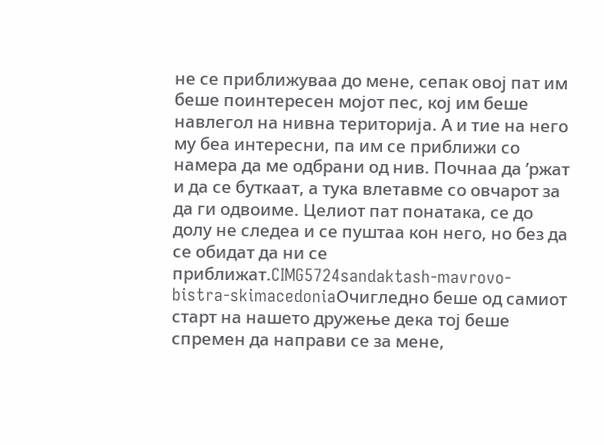не се приближуваа до мене, сепак овој пат им беше поинтересен мојот пес, кој им беше навлегол на нивна територија. А и тие на него му беа интересни, па им се приближи со намера да ме одбрани од нив. Почнаа да ’ржат и да се буткаат, а тука влетавме со овчарот за да ги одвоиме. Целиот пат понатака, се до долу не следеа и се пуштаа кон него, но без да се обидат да ни се приближат.CIMG5724sandaktash-mavrovo-bistra-skimacedoniaОчигледно беше од самиот старт на нашето дружење дека тој беше спремен да направи се за мене,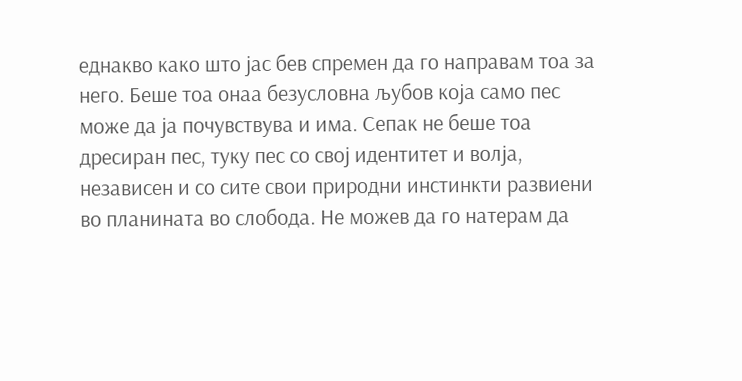еднакво како што јас бев спремен да го направам тоа за него. Беше тоа онаа безусловна љубов која само пес може да ја почувствува и има. Сепак не беше тоа дресиран пес, туку пес со свој идентитет и волја, независен и со сите свои природни инстинкти развиени во планината во слобода. Не можев да го натерам да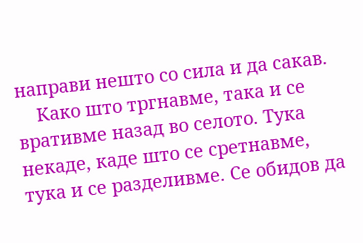направи нешто со сила и да сакав.
    Како што тргнавме, така и се вративме назад во селото. Тука некаде, каде што се сретнавме, тука и се разделивме. Се обидов да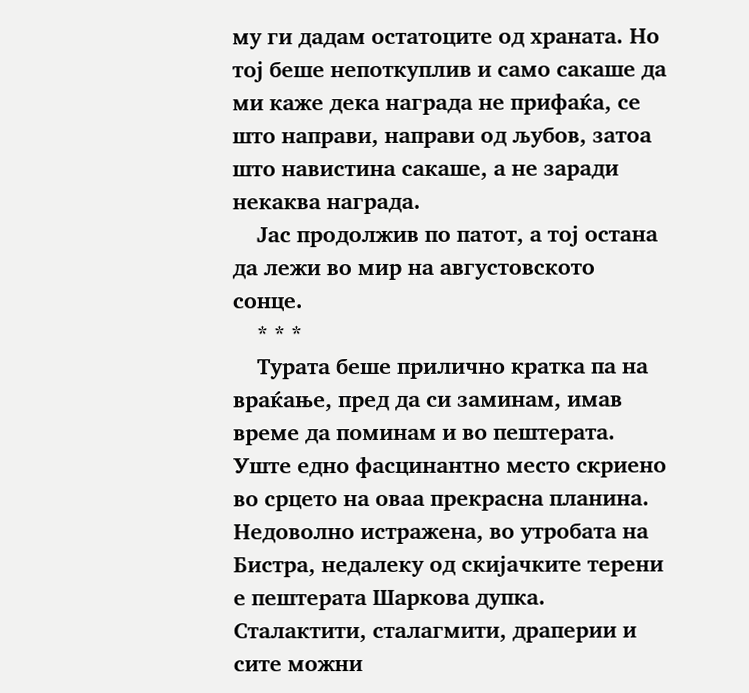му ги дадам остатоците од храната. Но тој беше непоткуплив и само сакаше да ми каже дека награда не прифаќа, се што направи, направи од љубов, затоа што навистина сакаше, а не заради некаква награда.
    Јас продолжив по патот, а тој остана да лежи во мир на августовското сонце.
    * * *
    Турата беше прилично кратка па на враќање, пред да си заминам, имав време да поминам и во пештерата. Уште едно фасцинантно место скриено во срцето на оваа прекрасна планина. Недоволно истражена, во утробата на Бистра, недалеку од скијачките терени е пештерата Шаркова дупка. Сталактити, сталагмити, драперии и сите можни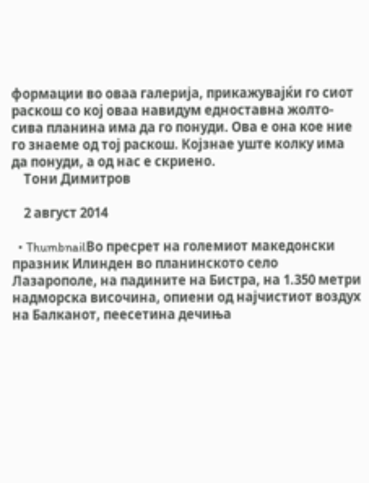формации во оваа галерија, прикажувајќи го сиот раскош со кој оваа навидум едноставна жолто-сива планина има да го понуди. Ова е она кое ние го знаеме од тој раскош. Којзнае уште колку има да понуди, а од нас е скриено.
    Тони Димитров

    2 август 2014

  • ThumbnailВо пресрет на големиот македонски празник Илинден во планинското село Лазарополе, на падините на Бистра, на 1.350 метри надморска височина, опиени од најчистиот воздух на Балканот, пеесетина дечиња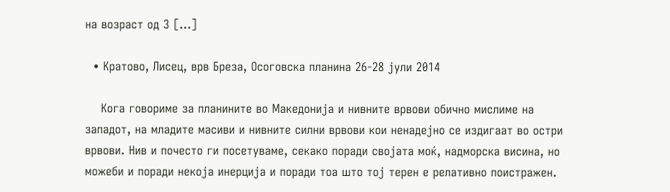на возраст од 3 […]

  • Кратово, Лисец, врв Бреза, Осоговска планина 26-28 јули 2014

    Кога говориме за планините во Македонија и нивните врвови обично мислиме на западот, на младите масиви и нивните силни врвови кои ненадејно се издигаат во остри врвови. Нив и почесто ги посетуваме, секако поради својата моќ, надморска висина, но можеби и поради некоја инерција и поради тоа што тој терен е релативно поистражен.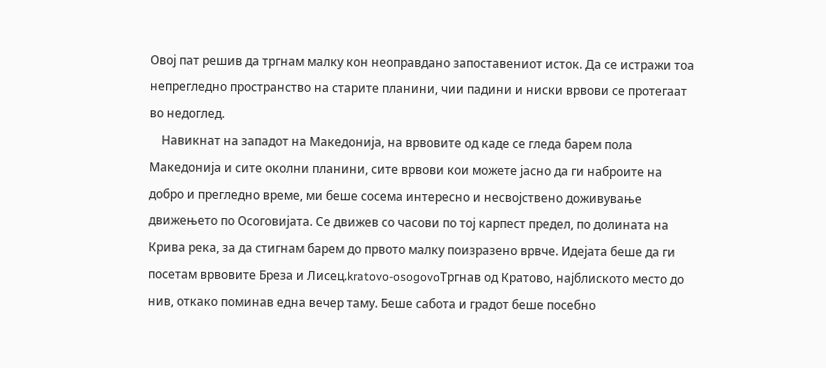Овој пат решив да тргнам малку кон неоправдано запоставениот исток. Да се истражи тоа непрегледно пространство на старите планини, чии падини и ниски врвови се протегаат во недоглед.
    Навикнат на западот на Македонија, на врвовите од каде се гледа барем пола Македонија и сите околни планини, сите врвови кои можете јасно да ги наброите на добро и прегледно време, ми беше сосема интересно и несвојствено доживување движењето по Осоговијата. Се движев со часови по тој карпест предел, по долината на Крива река, за да стигнам барем до првото малку поизразено врвче. Идејата беше да ги посетам врвовите Бреза и Лисец.kratovo-osogovoТргнав од Кратово, најблиското место до нив, откако поминав една вечер таму. Беше сабота и градот беше посебно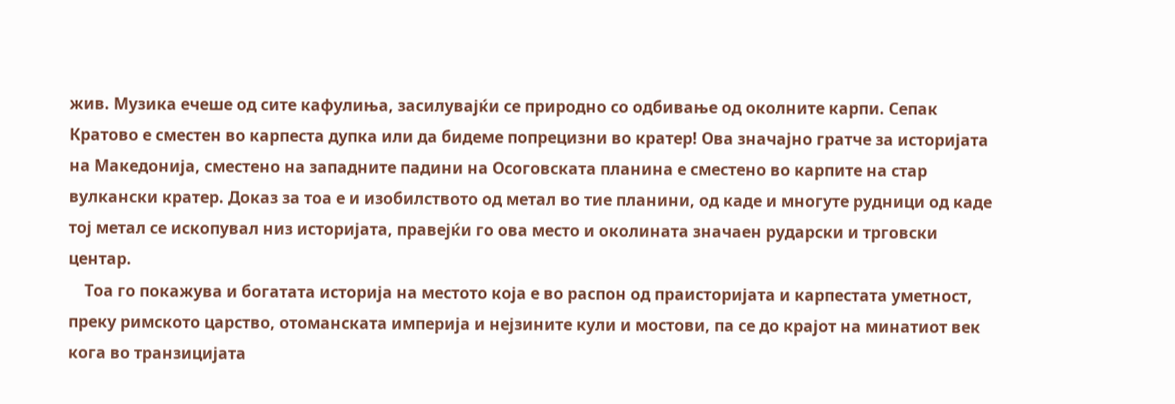жив. Музика ечеше од сите кафулиња, засилувајќи се природно со одбивање од околните карпи. Сепак Кратово е сместен во карпеста дупка или да бидеме попрецизни во кратер! Ова значајно гратче за историјата на Македонија, сместено на западните падини на Осоговската планина е сместено во карпите на стар вулкански кратер. Доказ за тоа е и изобилството од метал во тие планини, од каде и многуте рудници од каде тој метал се ископувал низ историјата, правејќи го ова место и околината значаен рударски и трговски центар.
    Тоа го покажува и богатата историја на местото која е во распон од праисторијата и карпестата уметност, преку римското царство, отоманската империја и нејзините кули и мостови, па се до крајот на минатиот век кога во транзицијата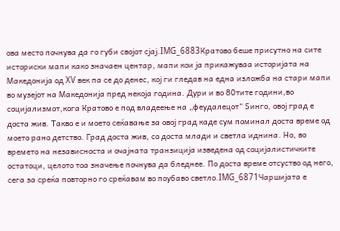ова место почнува да го губи својот сјај.IMG_6883Кратово беше присутно на сите историски мапи како значаен центар, мапи кои ја прикажуваа историјата на Македонија од XV век па се до денес, кој ги гледав на една изложба на стари мапи во музејот на Македонија пред некоја година. Дури и во 80тите години,во социјализмот,кога Кратово е под владеење на „феудалецот“ Ѕинго, овој град е доста жив. Такво е и моето сеќавање за овој град каде сум поминал доста време од моето рано детство. Град доста жив, со доста млади и светла иднина. Но, во времето на независноста и очајната транзиција изведена од социјалистичките остатоци, целото тоа значење почнува да бледнее. По доста време отсуство од него, сега за среќа повторно го среќавам во поубаво светло.IMG_6871Чаршијата е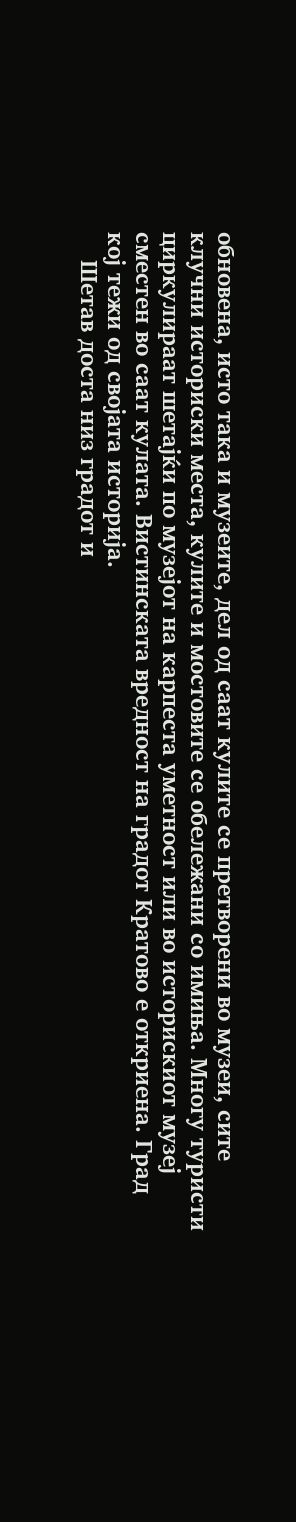обновена, исто така и музеите, дел од саат кулите се претворени во музеи, сите клучни историски места, кулите и мостовите се обележани со имиња. Многу туристи циркулираат шетајќи по музејот на карпеста уметност или во историскиот музеј сместен во саат кулата. Вистинската вредност на градот Кратово е откриена. Град кој тежи од својата историја.
    Шетав доста низ градот и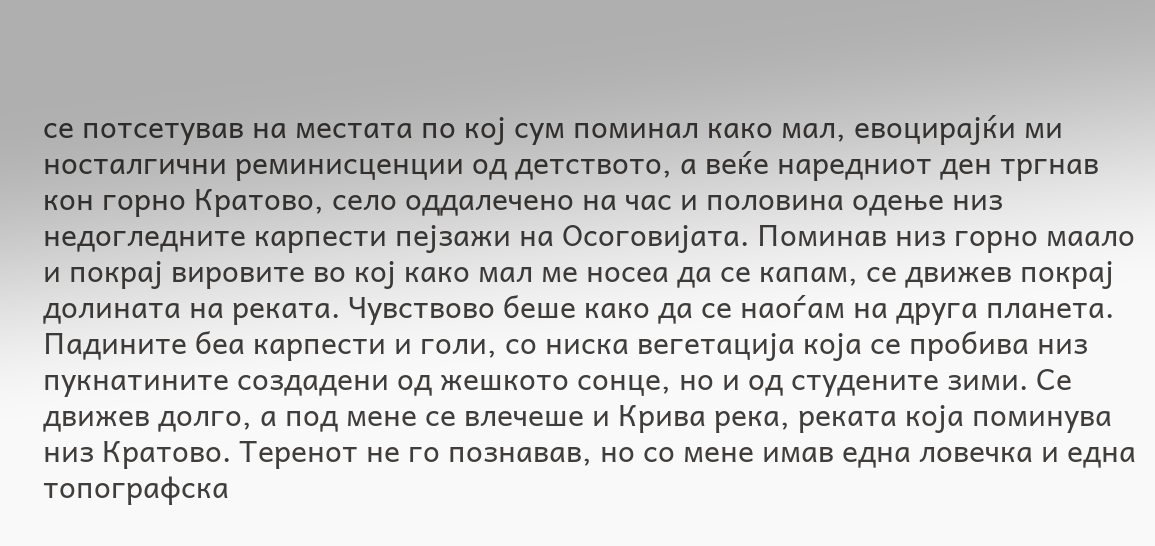се потсетував на местата по кој сум поминал како мал, евоцирајќи ми носталгични реминисценции од детството, а веќе наредниот ден тргнав кон горно Кратово, село оддалечено на час и половина одење низ недогледните карпести пејзажи на Осоговијата. Поминав низ горно маало и покрај вировите во кој како мал ме носеа да се капам, се движев покрај долината на реката. Чувствово беше како да се наоѓам на друга планета. Падините беа карпести и голи, со ниска вегетација која се пробива низ пукнатините создадени од жешкото сонце, но и од студените зими. Се движев долго, а под мене се влечеше и Крива река, реката која поминува низ Кратово. Теренот не го познавав, но со мене имав една ловечка и една топографска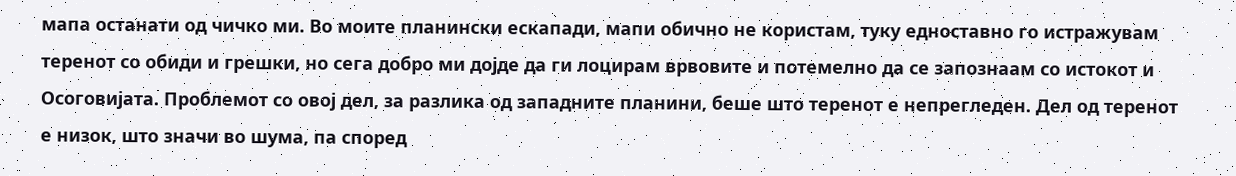мапа останати од чичко ми. Во моите планински ескапади, мапи обично не користам, туку едноставно го истражувам теренот со обиди и грешки, но сега добро ми дојде да ги лоцирам врвовите и потемелно да се запознаам со истокот и Осоговијата. Проблемот со овој дел, за разлика од западните планини, беше што теренот е непрегледен. Дел од теренот е низок, што значи во шума, па според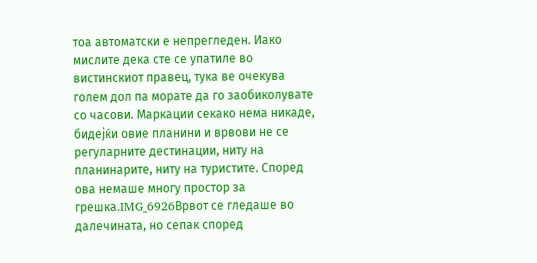тоа автоматски е непрегледен. Иако мислите дека сте се упатиле во вистинскиот правец, тука ве очекува голем дол па морате да го заобиколувате со часови. Маркации секако нема никаде, бидејќи овие планини и врвови не се регуларните дестинации, ниту на планинарите, ниту на туристите. Според ова немаше многу простор за грешка.IMG_6926Врвот се гледаше во далечината, но сепак според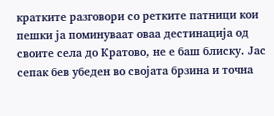кратките разговори со ретките патници кои пешки ја поминуваат оваа дестинација од своите села до Кратово, не е баш блиску. Јас сепак бев убеден во својата брзина и точна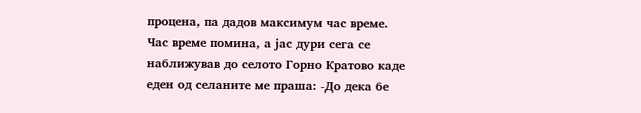процена, па дадов максимум час време. Час време помина, а јас дури сега се наближував до селото Горно Кратово каде еден од селаните ме праша: -До дека бе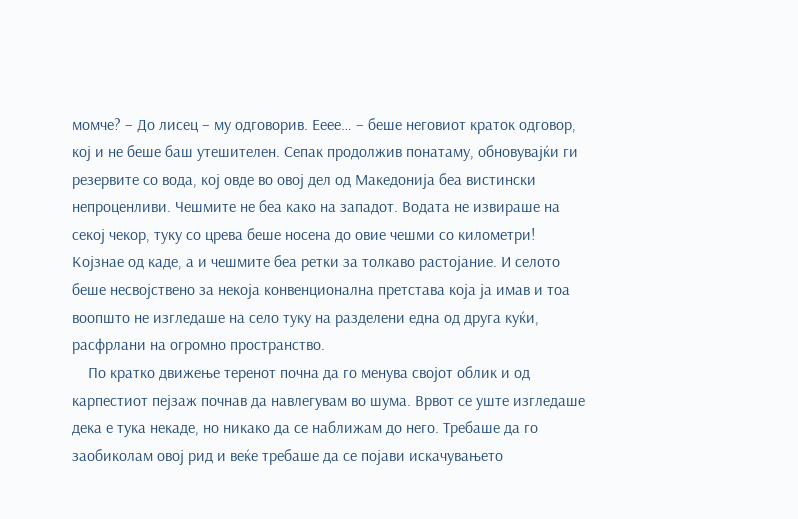момче? – До лисец – му одговорив. Ееее… – беше неговиот краток одговор, кој и не беше баш утешителен. Сепак продолжив понатаму, обновувајќи ги резервите со вода, кој овде во овој дел од Македонија беа вистински непроценливи. Чешмите не беа како на западот. Водата не извираше на секој чекор, туку со црева беше носена до овие чешми со километри! Којзнае од каде, а и чешмите беа ретки за толкаво растојание. И селото беше несвојствено за некоја конвенционална претстава која ја имав и тоа воопшто не изгледаше на село туку на разделени една од друга куќи, расфрлани на огромно пространство.
    По кратко движење теренот почна да го менува својот облик и од карпестиот пејзаж почнав да навлегувам во шума. Врвот се уште изгледаше дека е тука некаде, но никако да се наближам до него. Требаше да го заобиколам овој рид и веќе требаше да се појави искачувањето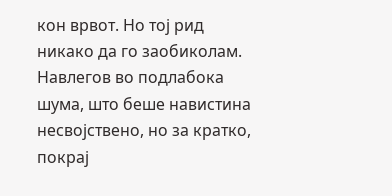кон врвот. Но тој рид никако да го заобиколам. Навлегов во подлабока шума, што беше навистина несвојствено, но за кратко, покрај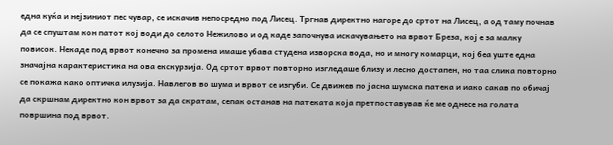една куќа и нејзиниот пес чувар, се искачив непосредно под Лисец. Тргнав директно нагоре до сртот на Лисец, а од таму почнав да се спуштам кон патот кој води до селото Нежилово и од каде започнува искачувањето на врвот Бреза, кој е за малку повисок. Некаде под врвот конечно за промена имаше убава студена изворска вода, но и многу комарци, кој беа уште една значајна карактеристика на ова екскурзија. Од сртот врвот повторно изгледаше близу и лесно достапен, но таа слика повторно се покажа како оптичка илузија. Навлегов во шума и врвот се изгуби. Се движев по јасна шумска патека и иако сакав по обичај да скршнам директно кон врвот за да скратам, сепак останав на патеката која претпоставував ќе ме однесе на голата површина под врвот.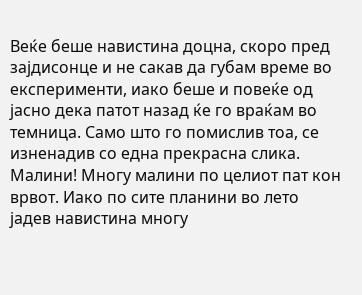Веќе беше навистина доцна, скоро пред зајдисонце и не сакав да губам време во експерименти, иако беше и повеќе од јасно дека патот назад ќе го враќам во темница. Само што го помислив тоа, се изненадив со една прекрасна слика. Малини! Многу малини по целиот пат кон врвот. Иако по сите планини во лето јадев навистина многу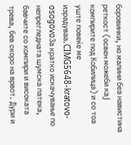боровинки, но малини беа навистина реткост (освен можеби кај компирите под Кобилица) и со тоа уште повеќе ме израдуваа.CIMG5648-kratovo-osogovoЗа кратко искачување по непрегледната шумска патека, бавчите со компири и високата трева, бев скоро на врвот. Дури и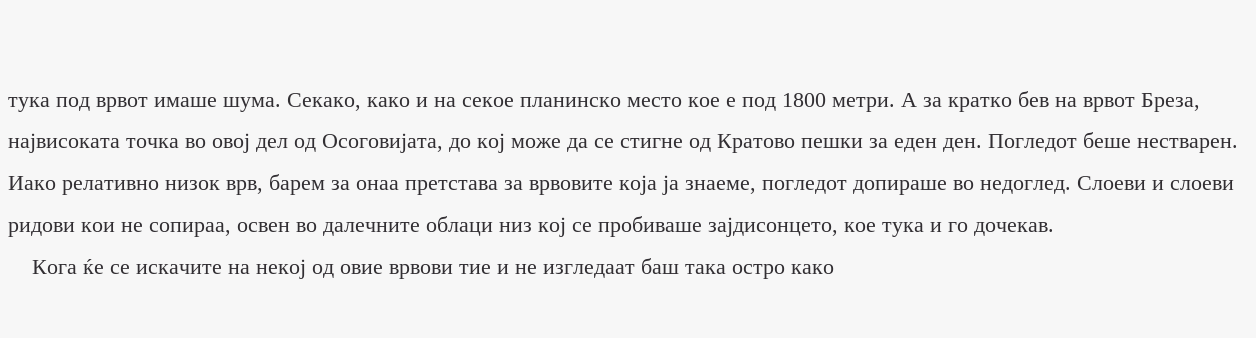тука под врвот имаше шума. Секако, како и на секое планинско место кое е под 1800 метри. А за кратко бев на врвот Бреза, највисоката точка во овој дел од Осоговијата, до кој може да се стигне од Кратово пешки за еден ден. Погледот беше нестварен. Иако релативно низок врв, барем за онаа претстава за врвовите која ја знаеме, погледот допираше во недоглед. Слоеви и слоеви ридови кои не сопираа, освен во далечните облаци низ кој се пробиваше зајдисонцето, кое тука и го дочекав.
    Кога ќе се искачите на некој од овие врвови тие и не изгледаат баш така остро како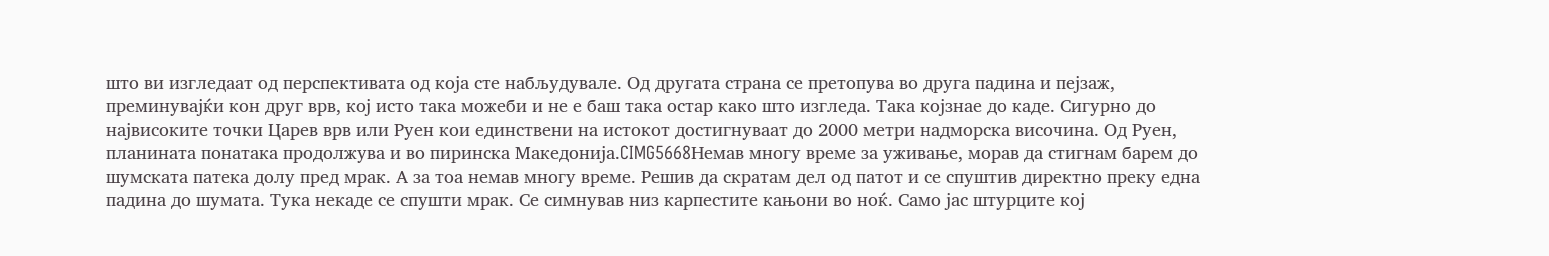што ви изгледаат од перспективата од која сте набљудувале. Од другата страна се претопува во друга падина и пејзаж, преминувајќи кон друг врв, кој исто така можеби и не е баш така остар како што изгледа. Така којзнае до каде. Сигурно до највисоките точки Царев врв или Руен кои единствени на истокот достигнуваат до 2000 метри надморска височина. Од Руен, планината понатака продолжува и во пиринска Македонија.CIMG5668Немав многу време за уживање, морав да стигнам барем до шумската патека долу пред мрак. А за тоа немав многу време. Решив да скратам дел од патот и се спуштив директно преку една падина до шумата. Тука некаде се спушти мрак. Се симнував низ карпестите кањони во ноќ. Само јас штурците кој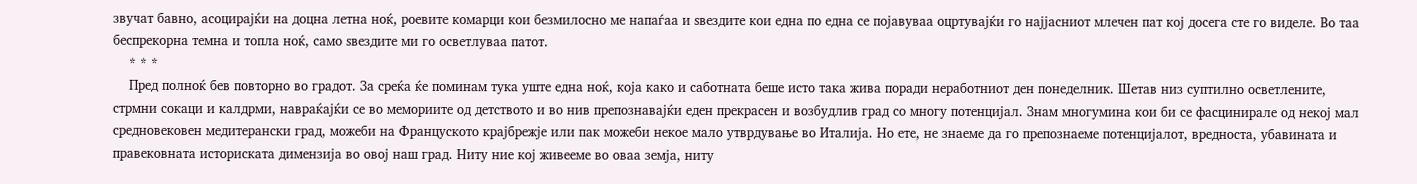звучат бавно, асоцирајќи на доцна летна ноќ, роевите комарци кои безмилосно ме напаѓаа и ѕвездите кои една по една се појавуваа оцртувајќи го најјасниот млечен пат кој досега сте го виделе. Во таа беспрекорна темна и топла ноќ, само ѕвездите ми го осветлуваа патот.
    * * *
    Пред полноќ бев повторно во градот. За среќа ќе поминам тука уште една ноќ, која како и саботната беше исто така жива поради неработниот ден понеделник. Шетав низ суптилно осветлените, стрмни сокаци и калдрми, навраќајќи се во мемориите од детството и во нив препознавајќи еден прекрасен и возбудлив град со многу потенцијал. Знам многумина кои би се фасцинирале од некој мал средновековен медитерански град, можеби на Француското крајбрежје или пак можеби некое мало утврдување во Италија. Но ете, не знаеме да го препознаеме потенцијалот, вредноста, убавината и правековната историската димензија во овој наш град. Ниту ние кој живееме во оваа земја, ниту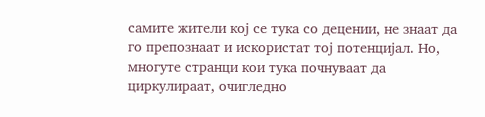самите жители кој се тука со децении, не знаат да го препознаат и искористат тој потенцијал. Но, многуте странци кои тука почнуваат да циркулираат, очигледно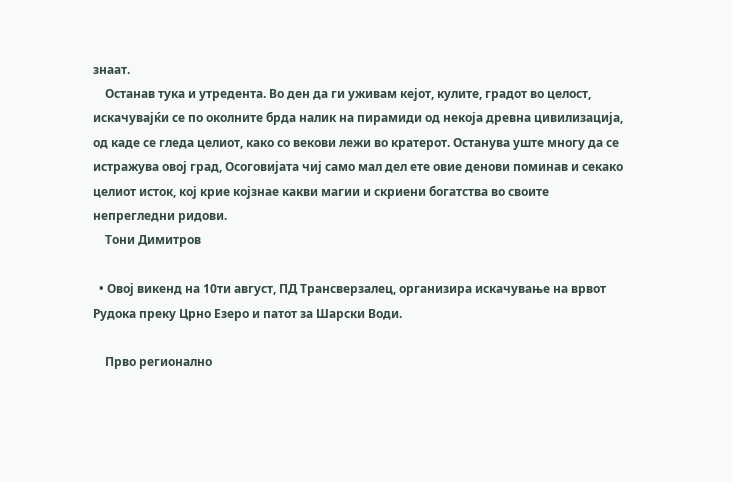знаат.
    Останав тука и утредента. Во ден да ги уживам кејот, кулите, градот во целост, искачувајќи се по околните брда налик на пирамиди од некоја древна цивилизација, од каде се гледа целиот, како со векови лежи во кратерот. Останува уште многу да се истражува овој град, Осоговијата чиј само мал дел ете овие денови поминав и секако целиот исток, кој крие којзнае какви магии и скриени богатства во своите непрегледни ридови.
    Тони Димитров

  • Овој викенд на 10ти август, ПД Трансверзалец, организира искачување на врвот Рудока преку Црно Езеро и патот за Шарски Води.

    Прво регионално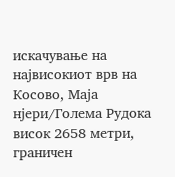искачување на највисокиот врв на Косово, Маја нјери/Голема Рудока висок 2658 метри, граничен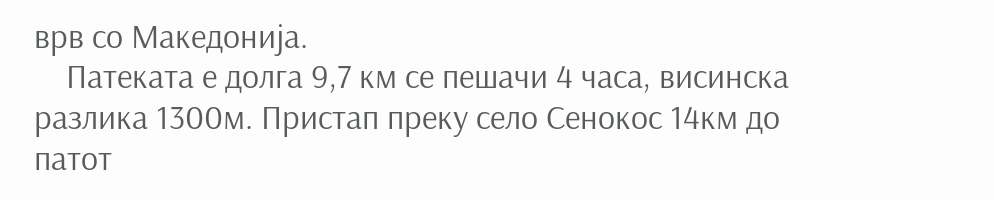врв со Македонија.
    Патеката е долга 9,7 км се пешачи 4 часа, висинска разлика 1300м. Пристап преку село Сенокос 14км до патот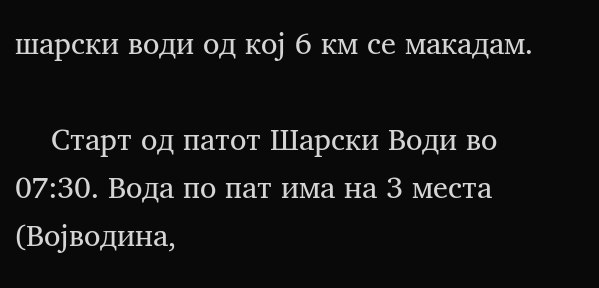шарски води од кој 6 км се макадам.

    Старт од патот Шарски Води во 07:30. Вода по пат има на 3 места (Војводина,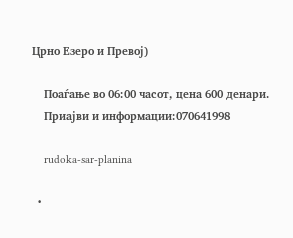Црно Езеро и Превој)

    Поаѓање во 06:00 часот, цена 600 денари.
    Приајви и информации:070641998

    rudoka-sar-planina

  •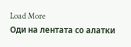Load More
Оди на лентата со алатки